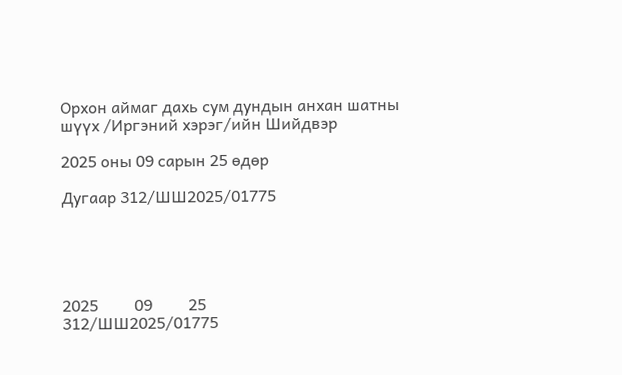Орхон аймаг дахь сум дундын анхан шатны шүүх /Иргэний хэрэг/ийн Шийдвэр

2025 оны 09 сарын 25 өдөр

Дугаар 312/ШШ2025/01775





2025         09         25                                           312/ШШ2025/01775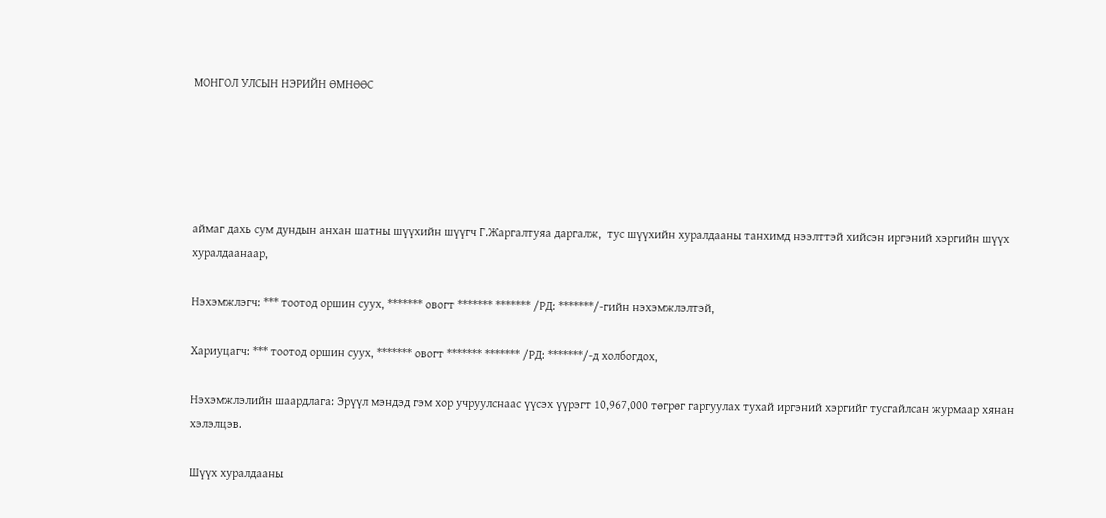МОНГОЛ УЛСЫН НЭРИЙН ӨМНӨӨС





аймаг дахь сум дундын анхан шатны шүүхийн шүүгч Г.Жаргалтуяа даргалж,  тус шүүхийн хуралдааны танхимд нээлттэй хийсэн иргэний хэргийн шүүх хуралдаанаар,

Нэхэмжлэгч: *** тоотод оршин суух, ******* овогт ******* ******* /РД: *******/-гийн нэхэмжлэлтэй,

Хариуцагч: *** тоотод оршин суух, ******* овогт ******* ******* /РД: *******/-д холбогдох,

Нэхэмжлэлийн шаардлага: Эрүүл мэндэд гэм хор учруулснаас үүсэх үүрэгт 10,967,000 төгрөг гаргуулах тухай иргэний хэргийг тусгайлсан журмаар хянан хэлэлцэв.

Шүүх хуралдааны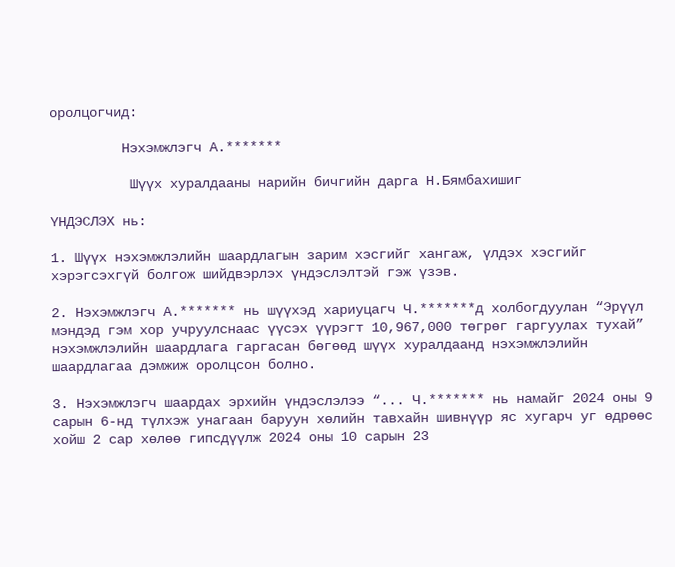оролцогчид:

         Нэхэмжлэгч А.*******

          Шүүх хуралдааны нарийн бичгийн дарга Н.Бямбахишиг

ҮНДЭСЛЭХ нь:

1. Шүүх нэхэмжлэлийн шаардлагын зарим хэсгийг хангаж, үлдэх хэсгийг хэрэгсэхгүй болгож шийдвэрлэх үндэслэлтэй гэж үзэв.

2. Нэхэмжлэгч А.******* нь шүүхэд хариуцагч Ч.*******д холбогдуулан “Эрүүл мэндэд гэм хор учруулснаас үүсэх үүрэгт 10,967,000 төгрөг гаргуулах тухай” нэхэмжлэлийн шаардлага гаргасан бөгөөд шүүх хуралдаанд нэхэмжлэлийн шаардлагаа дэмжиж оролцсон болно.

3. Нэхэмжлэгч шаардах эрхийн үндэслэлээ “... Ч.******* нь намайг 2024 оны 9 сарын 6-нд түлхэж унагаан баруун хөлийн тавхайн шивнүүр яс хугарч уг өдрөөс хойш 2 сар хөлөө гипсдүүлж 2024 оны 10 сарын 23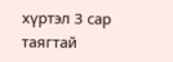хүртэл 3 сар таягтай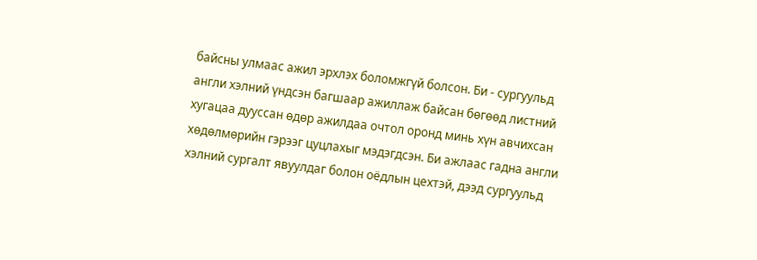байсны улмаас ажил эрхлэх боломжгүй болсон. Би - сургуульд англи хэлний үндсэн багшаар ажиллаж байсан бөгөөд листний хугацаа дууссан өдөр ажилдаа очтол оронд минь хүн авчихсан хөдөлмөрийн гэрээг цуцлахыг мэдэгдсэн. Би ажлаас гадна англи хэлний сургалт явуулдаг болон оёдлын цехтэй, дээд сургуульд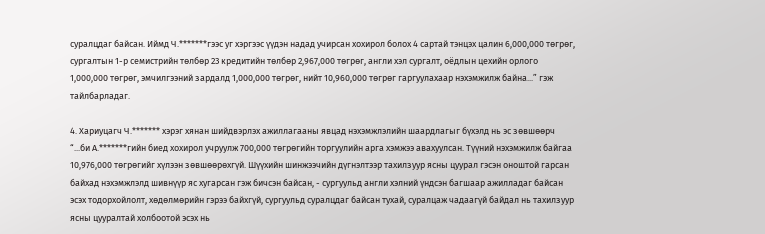суралцдаг байсан. Иймд Ч.*******гээс уг хэргээс үүдэн надад учирсан хохирол болох 4 сартай тэнцэх цалин 6,000,000 төгрөг, сургалтын 1-р семистрийн төлбөр 23 кредитийн төлбөр 2,967,000 төгрөг, англи хэл сургалт, оёдлын цехийн орлого 1,000,000 төгрөг, эмчилгээний зардалд 1,000,000 төгрөг, нийт 10,960,000 төгрөг гаргуулахаар нэхэмжилж байна...” гэж тайлбарладаг.

4. Хариуцагч Ч.******* хэрэг хянан шийдвэрлэх ажиллагааны явцад нэхэмжлэлийн шаардлагыг бүхэлд нь эс зөвшөөрч “...би А.*******гийн биед хохирол учруулж 700,000 төгрөгийн торгуулийн арга хэмжээ авахуулсан. Түүний нэхэмжилж байгаа 10,976,000 төгрөгийг хүлээн зөвшөөрөхгүй. Шүүхийн шинжээчийн дүгнэлтээр тахилзуур ясны цуурал гэсэн оноштой гарсан байхад нэхэмжлэлд шивнүүр яс хугарсан гэж бичсэн байсан, - сургуульд англи хэлний үндсэн багшаар ажилладаг байсан эсэх тодорхойлолт, хөдөлмөрийн гэрээ байхгүй, сургуульд суралцдаг байсан тухай, суралцаж чадаагүй байдал нь тахилзуур ясны цууралтай холбоотой эсэх нь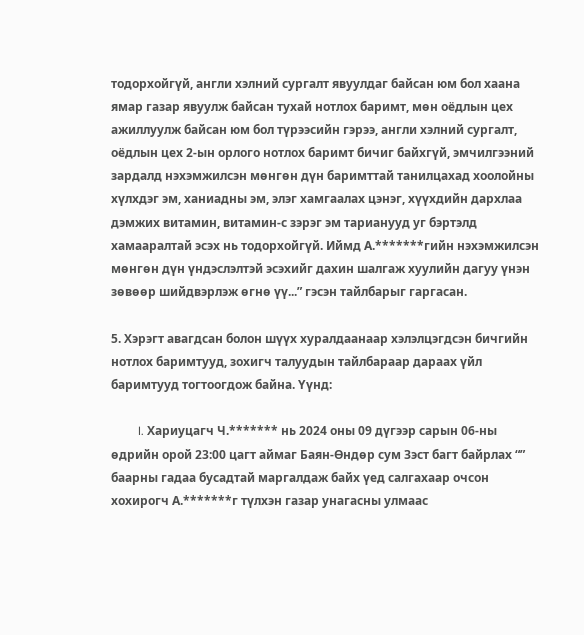тодорхойгүй, англи хэлний сургалт явуулдаг байсан юм бол хаана ямар газар явуулж байсан тухай нотлох баримт, мөн оёдлын цех ажиллуулж байсан юм бол түрээсийн гэрээ, англи хэлний сургалт, оёдлын цех 2-ын орлого нотлох баримт бичиг байхгүй, эмчилгээний зардалд нэхэмжилсэн мөнгөн дүн баримттай танилцахад хоолойны хүлхдэг эм, ханиадны эм, элэг хамгаалах цэнэг, хүүхдийн дархлаа дэмжих витамин, витамин-с зэрэг эм тарианууд уг бэртэлд хамааралтай эсэх нь тодорхойгүй. Иймд А.*******гийн нэхэмжилсэн мөнгөн дүн үндэслэлтэй эсэхийг дахин шалгаж хуулийн дагуу үнэн зөвөөр шийдвэрлэж өгнө үү...” гэсэн тайлбарыг гаргасан.

5. Хэрэгт авагдсан болон шүүх хуралдаанаар хэлэлцэгдсэн бичгийн нотлох баримтууд, зохигч талуудын тайлбараар дараах үйл баримтууд тогтоогдож байна. Үүнд:

         I. Хариуцагч Ч.******* нь 2024 оны 09 дүгээр сарын 06-ны өдрийн орой 23:00 цагт аймаг Баян-Өндөр сум Зэст багт байрлах “” баарны гадаа бусадтай маргалдаж байх үед салгахаар очсон хохирогч А.*******г түлхэн газар унагасны улмаас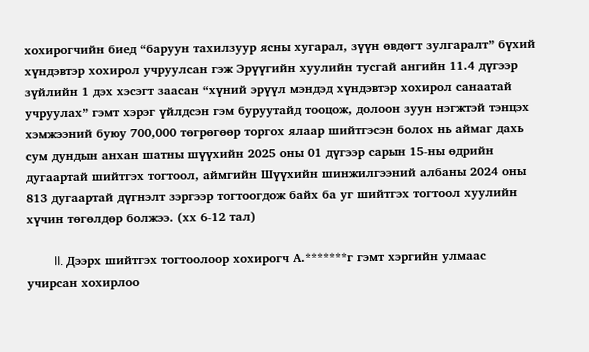хохирогчийн биед “баруун тахилзуур ясны хугарал, зүүн өвдөгт зулгаралт” бүхий  хүндэвтэр хохирол учруулсан гэж Эрүүгийн хуулийн тусгай ангийн 11.4 дүгээр зүйлийн 1 дэх хэсэгт заасан “хүний эрүүл мэндэд хүндэвтэр хохирол санаатай учруулах” гэмт хэрэг үйлдсэн гэм буруутайд тооцож, долоон зуун нэгжтэй тэнцэх хэмжээний буюу 700,000 төгрөгөөр торгох ялаар шийтгэсэн болох нь аймаг дахь сум дундын анхан шатны шүүхийн 2025 оны 01 дүгээр сарын 15-ны өдрийн дугаартай шийтгэх тогтоол, аймгийн Шүүхийн шинжилгээний албаны 2024 оны 813 дугаартай дүгнэлт зэргээр тогтоогдож байх ба уг шийтгэх тогтоол хуулийн хүчин төгөлдөр болжээ. (хх 6-12 тал)

         II. Дээрх шийтгэх тогтоолоор хохирогч А.*******г гэмт хэргийн улмаас учирсан хохирлоо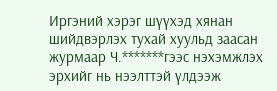Иргэний хэрэг шүүхэд хянан шийдвэрлэх тухай хуульд заасан журмаар Ч.*******гээс нэхэмжлэх эрхийг нь нээлттэй үлдээж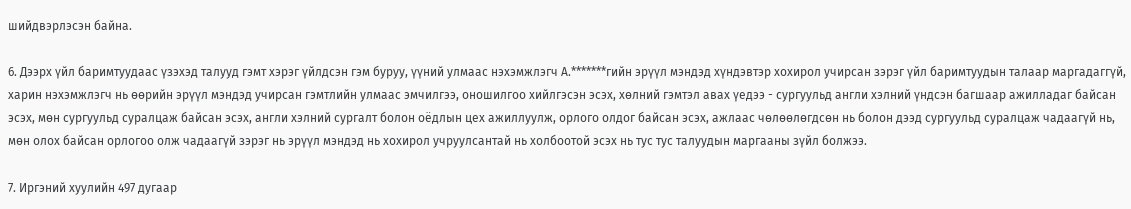шийдвэрлэсэн байна.

6. Дээрх үйл баримтуудаас үзэхэд талууд гэмт хэрэг үйлдсэн гэм буруу, үүний улмаас нэхэмжлэгч А.*******гийн эрүүл мэндэд хүндэвтэр хохирол учирсан зэрэг үйл баримтуудын талаар маргадаггүй, харин нэхэмжлэгч нь өөрийн эрүүл мэндэд учирсан гэмтлийн улмаас эмчилгээ, оношилгоо хийлгэсэн эсэх, хөлний гэмтэл авах үедээ - сургуульд англи хэлний үндсэн багшаар ажилладаг байсан эсэх, мөн сургуульд суралцаж байсан эсэх, англи хэлний сургалт болон оёдлын цех ажиллуулж, орлого олдог байсан эсэх, ажлаас чөлөөлөгдсөн нь болон дээд сургуульд суралцаж чадаагүй нь, мөн олох байсан орлогоо олж чадаагүй зэрэг нь эрүүл мэндэд нь хохирол учруулсантай нь холбоотой эсэх нь тус тус талуудын маргааны зүйл болжээ.

7. Иргэний хуулийн 497 дугаар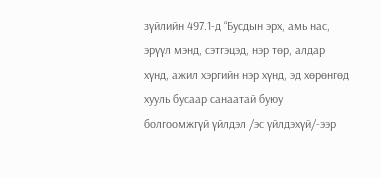зүйлийн 497.1-д “Бусдын эрх, амь нас, эрүүл мэнд, сэтгэцэд, нэр төр, алдар хүнд, ажил хэргийн нэр хүнд, эд хөрөнгөд хууль бусаар санаатай буюу болгоомжгүй үйлдэл /эс үйлдэхүй/-ээр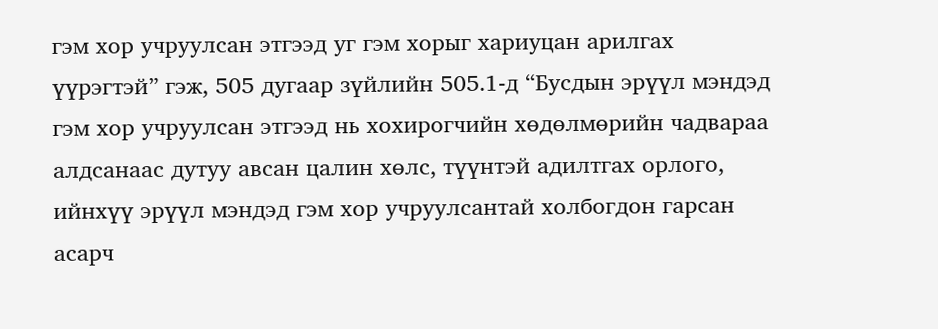гэм хор учруулсан этгээд уг гэм хорыг хариуцан арилгах үүрэгтэй” гэж, 505 дугаар зүйлийн 505.1-д “Бусдын эрүүл мэндэд гэм хор учруулсан этгээд нь хохирогчийн хөдөлмөрийн чадвараа алдсанаас дутуу авсан цалин хөлс, түүнтэй адилтгах орлого, ийнхүү эрүүл мэндэд гэм хор учруулсантай холбогдон гарсан асарч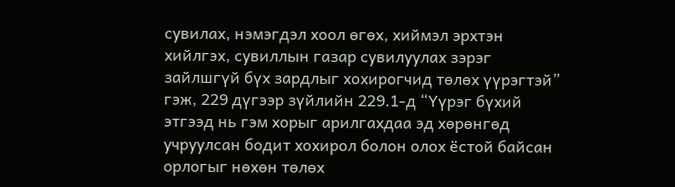сувилах, нэмэгдэл хоол өгөх, хиймэл эрхтэн хийлгэх, сувиллын газар сувилуулах зэрэг зайлшгүй бүх зардлыг хохирогчид төлөх үүрэгтэй” гэж, 229 дүгээр зүйлийн 229.1-д “Үүрэг бүхий этгээд нь гэм хорыг арилгахдаа эд хөрөнгөд учруулсан бодит хохирол болон олох ёстой байсан орлогыг нөхөн төлөх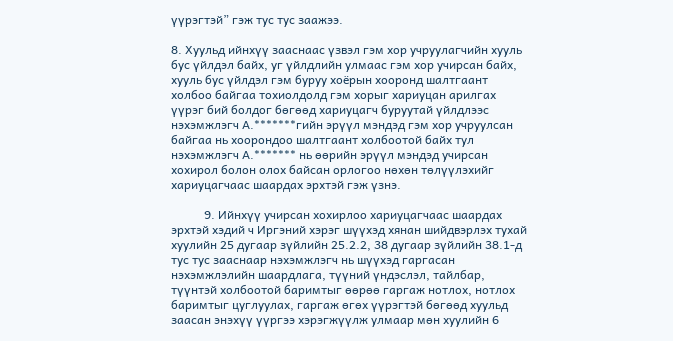үүрэгтэй” гэж тус тус заажээ.

8. Хуульд ийнхүү зааснаас үзвэл гэм хор учруулагчийн хууль бус үйлдэл байх, уг үйлдлийн улмаас гэм хор учирсан байх, хууль бус үйлдэл гэм буруу хоёрын хооронд шалтгаант холбоо байгаа тохиолдолд гэм хорыг хариуцан арилгах үүрэг бий болдог бөгөөд хариуцагч буруутай үйлдлээс нэхэмжлэгч А.*******гийн эрүүл мэндэд гэм хор учруулсан байгаа нь хоорондоо шалтгаант холбоотой байх тул нэхэмжлэгч А.******* нь өөрийн эрүүл мэндэд учирсан хохирол болон олох байсан орлогоо нөхөн төлүүлэхийг хариуцагчаас шаардах эрхтэй гэж үзнэ.

           9. Ийнхүү учирсан хохирлоо хариуцагчаас шаардах эрхтэй хэдий ч Иргэний хэрэг шүүхэд хянан шийдвэрлэх тухай хуулийн 25 дугаар зүйлийн 25.2.2, 38 дугаар зүйлийн 38.1-д тус тус зааснаар нэхэмжлэгч нь шүүхэд гаргасан нэхэмжлэлийн шаардлага, түүний үндэслэл, тайлбар, түүнтэй холбоотой баримтыг өөрөө гаргаж нотлох, нотлох баримтыг цуглуулах, гаргаж өгөх үүрэгтэй бөгөөд хуульд заасан энэхүү үүргээ хэрэгжүүлж улмаар мөн хуулийн 6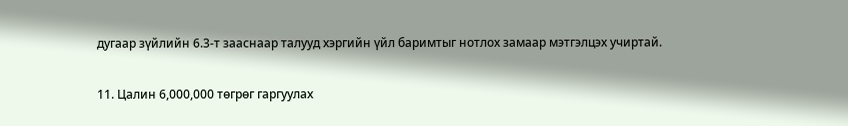дугаар зүйлийн 6.3-т зааснаар талууд хэргийн үйл баримтыг нотлох замаар мэтгэлцэх учиртай.

11. Цалин 6,000,000 төгрөг гаргуулах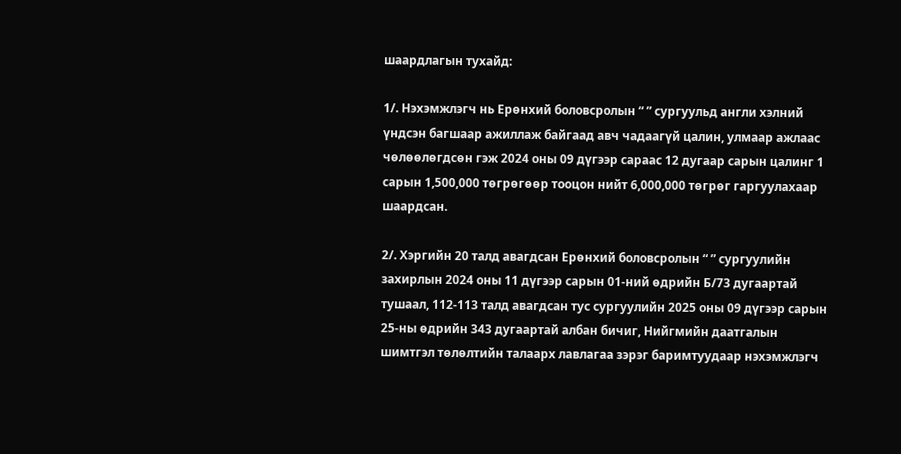шаардлагын тухайд:

1/. Нэхэмжлэгч нь Ерөнхий боловсролын “ ” сургуульд англи хэлний үндсэн багшаар ажиллаж байгаад авч чадаагүй цалин, улмаар ажлаас чөлөөлөгдсөн гэж 2024 оны 09 дүгээр сараас 12 дугаар сарын цалинг 1 сарын 1,500,000 төгрөгөөр тооцон нийт 6,000,000 төгрөг гаргуулахаар шаардсан.

2/. Хэргийн 20 талд авагдсан Ерөнхий боловсролын “ ” сургуулийн захирлын 2024 оны 11 дүгээр сарын 01-ний өдрийн Б/73 дугаартай тушаал, 112-113 талд авагдсан тус сургуулийн 2025 оны 09 дүгээр сарын 25-ны өдрийн 343 дугаартай албан бичиг, Нийгмийн даатгалын шимтгэл төлөлтийн талаарх лавлагаа зэрэг баримтуудаар нэхэмжлэгч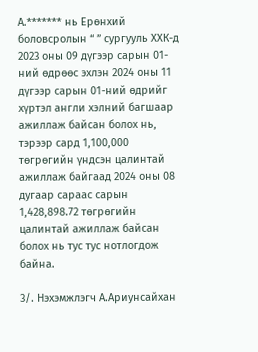А.******* нь Ерөнхий боловсролын “ ” сургууль ХХК-д 2023 оны 09 дүгээр сарын 01-ний өдрөөс эхлэн 2024 оны 11 дүгээр сарын 01-ний өдрийг хүртэл англи хэлний багшаар ажиллаж байсан болох нь, тэрээр сард 1,100,000 төгрөгийн үндсэн цалинтай ажиллаж байгаад 2024 оны 08 дугаар сараас сарын 1,428,898.72 төгрөгийн цалинтай ажиллаж байсан болох нь тус тус нотлогдож байна.

3/. Нэхэмжлэгч А.Ариунсайхан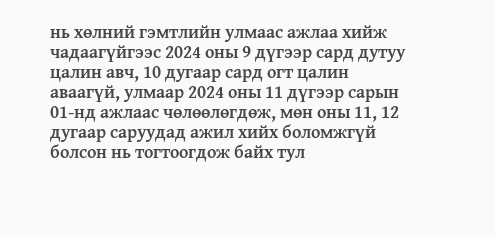нь хөлний гэмтлийн улмаас ажлаа хийж чадаагүйгээс 2024 оны 9 дүгээр сард дутуу цалин авч, 10 дугаар сард огт цалин аваагүй, улмаар 2024 оны 11 дүгээр сарын 01-нд ажлаас чөлөөлөгдөж, мөн оны 11, 12 дугаар саруудад ажил хийх боломжгүй болсон нь тогтоогдож байх тул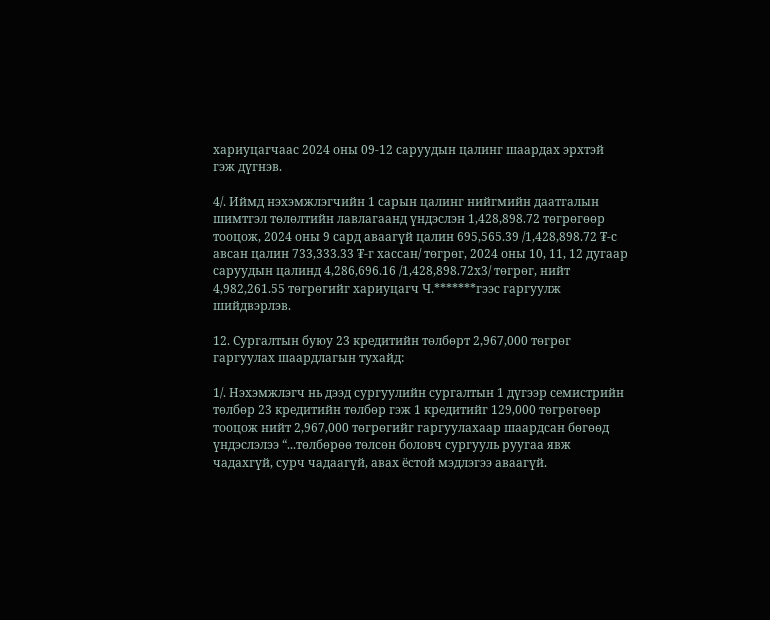хариуцагчаас 2024 оны 09-12 саруудын цалинг шаардах эрхтэй гэж дүгнэв.

4/. Иймд нэхэмжлэгчийн 1 сарын цалинг нийгмийн даатгалын шимтгэл төлөлтийн лавлагаанд үндэслэн 1,428,898.72 төгрөгөөр тооцож, 2024 оны 9 сард аваагүй цалин 695,565.39 /1,428,898.72 ₮-с авсан цалин 733,333.33 ₮-г хассан/ төгрөг, 2024 оны 10, 11, 12 дугаар саруудын цалинд 4,286,696.16 /1,428,898.72х3/ төгрөг, нийт 4,982,261.55 төгрөгийг хариуцагч Ч.*******гээс гаргуулж шийдвэрлэв.

12. Сургалтын буюу 23 кредитийн төлбөрт 2,967,000 төгрөг гаргуулах шаардлагын тухайд:

1/. Нэхэмжлэгч нь дээд сургуулийн сургалтын 1 дүгээр семистрийн төлбөр 23 кредитийн төлбөр гэж 1 кредитийг 129,000 төгрөгөөр тооцож нийт 2,967,000 төгрөгийг гаргуулахаар шаардсан бөгөөд үндэслэлээ “...төлбөрөө төлсөн боловч сургууль руугаа явж чадахгүй, сурч чадаагүй, авах ёстой мэдлэгээ аваагүй.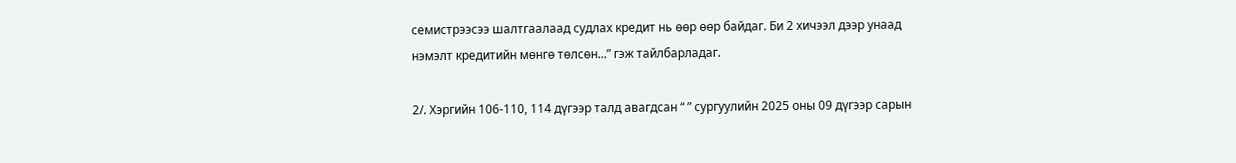семистрээсээ шалтгаалаад судлах кредит нь өөр өөр байдаг. Би 2 хичээл дээр унаад нэмэлт кредитийн мөнгө төлсөн...” гэж тайлбарладаг.

2/. Хэргийн 106-110, 114 дүгээр талд авагдсан “ ” сургуулийн 2025 оны 09 дүгээр сарын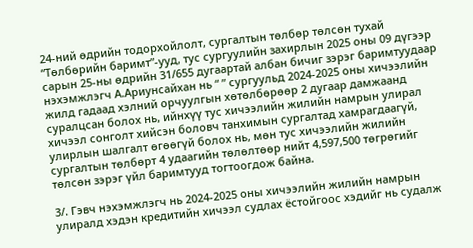24-ний өдрийн тодорхойлолт, сургалтын төлбөр төлсөн тухай “Төлбөрийн баримт”-ууд, тус сургуулийн захирлын 2025 оны 09 дүгээр сарын 25-ны өдрийн 31/655 дугаартай албан бичиг зэрэг баримтуудаар нэхэмжлэгч А.Ариунсайхан нь “ ” сургуульд 2024-2025 оны хичээлийн жилд гадаад хэлний орчуулгын хөтөлбөрөөр 2 дугаар дамжаанд суралцсан болох нь, ийнхүү тус хичээлийн жилийн намрын улирал хичээл сонголт хийсэн боловч танхимын сургалтад хамрагдаагүй, улирлын шалгалт өгөөгүй болох нь, мөн тус хичээлийн жилийн сургалтын төлбөрт 4 удаагийн төлөлтөөр нийт 4,597,500 төгрөгийг төлсөн зэрэг үйл баримтууд тогтоогдож байна.

3/. Гэвч нэхэмжлэгч нь 2024-2025 оны хичээлийн жилийн намрын улиралд хэдэн кредитийн хичээл судлах ёстойгоос хэдийг нь судалж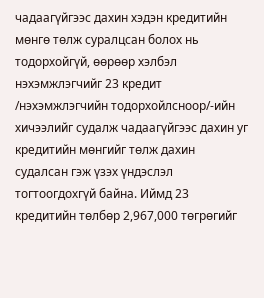чадаагүйгээс дахин хэдэн кредитийн мөнгө төлж суралцсан болох нь тодорхойгүй, өөрөөр хэлбэл нэхэмжлэгчийг 23 кредит /нэхэмжлэгчийн тодорхойлсноор/-ийн хичээлийг судалж чадаагүйгээс дахин уг кредитийн мөнгийг төлж дахин судалсан гэж үзэх үндэслэл тогтоогдохгүй байна. Иймд 23 кредитийн төлбөр 2,967,000 төгрөгийг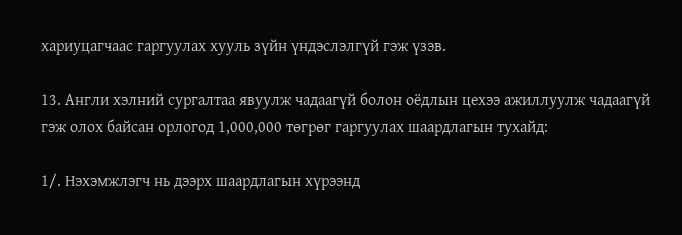хариуцагчаас гаргуулах хууль зүйн үндэслэлгүй гэж үзэв.

13. Англи хэлний сургалтаа явуулж чадаагүй болон оёдлын цехээ ажиллуулж чадаагүй гэж олох байсан орлогод 1,000,000 төгрөг гаргуулах шаардлагын тухайд:

1/. Нэхэмжлэгч нь дээрх шаардлагын хүрээнд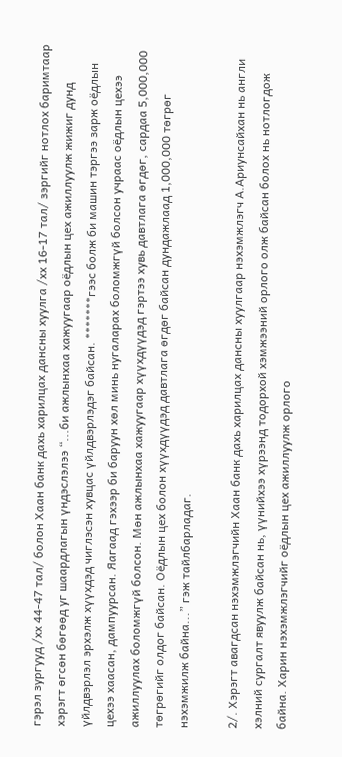гэрэл зургууд /хх 44-47 тал/ болон Хаан банк дахь харилцах дансны хуулга /хх 16-17 тал/ зэргийг нотлох баримтаар хэрэгт өгсөн бөгөөд уг шаардлагын үндэслэлээ “...би ажлынхаа хажуугаар оёдлын цех ажиллуулж жижиг дунд үйлдвэрлэл эрхэлж хүүхдэд чиглэсэн хувцас үйлдвэрлэдэг байсан. *******гээс болж би машин тэргээ зарж оёдлын цехээ хаасан, дампуурсан. Яагаад гэхээр би баруун хөл минь нугаларах боломжгүй болсон учраас оёдлын цехээ ажиллуулах боломжгүй болсон. Мөн ажлынхаа хажуугаар хүүхдүүдэд гэртээ хувь давтлага өгдөг, сардаа 5,000,000 төгрөгийг олдог байсан. Оёдлын цех болон хүүхдүүдэд давтлага өгдөг байсан дундажлаад 1,000,000 төгрөг нэхэмжилж байна...” гэж тайлбарладаг.

2/. Хэрэгт авагдсан нэхэмжлэгчийн Хаан банк дахь харилцах дансны хуулгаар нэхэмжлэгч А.Ариунсайхан нь англи хэлний сургалт явуулж байсан нь, үүнийхээ хүрээнд тодорхой хэмжээний орлого олж байсан болох нь нотлогдож байна. Харин нэхэмжлэгчийг оёдлын цех ажиллуулж орлого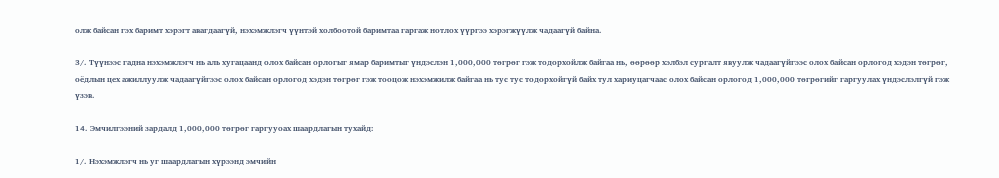олж байсан гэх баримт хэрэгт авагдаагүй, нэхэмжлэгч үүнтэй холбоотой баримтаа гаргаж нотлох үүргээ хэрэгжүүлж чадаагүй байна.

3/. Түүнээс гадна нэхэмжлэгч нь аль хугацаанд олох байсан орлогыг ямар баримтыг үндэслэн 1,000,000 төгрөг гэж тодорхойлж байгаа нь, өөрөөр хэлбэл сургалт явуулж чадаагүйгээс олох байсан орлогод хэдэн төгрөг, оёдлын цех ажиллуулж чадаагүйгээс олох байсан орлогод хэдэн төгрөг гэж тооцож нэхэмжилж байгаа нь тус тус тодорхойгүй байх тул хариуцагчаас олох байсан орлогод 1,000,000 төгрөгийг гаргуулах үндэслэлгүй гэж үзэв.

14. Эмчилгээний зардалд 1,000,000 төгрөг гаргууоах шаардлагын тухайд:

1/. Нэхэмжлэгч нь уг шаардлагын хүрээнд эмчийн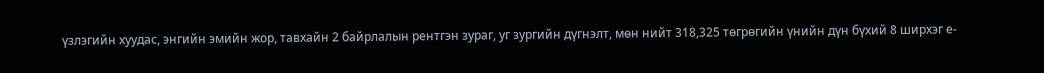үзлэгийн хуудас, энгийн эмийн жор, тавхайн 2 байрлалын рентгэн зураг, уг зургийн дүгнэлт, мөн нийт 318,325 төгрөгийн үнийн дүн бүхий 8 ширхэг е-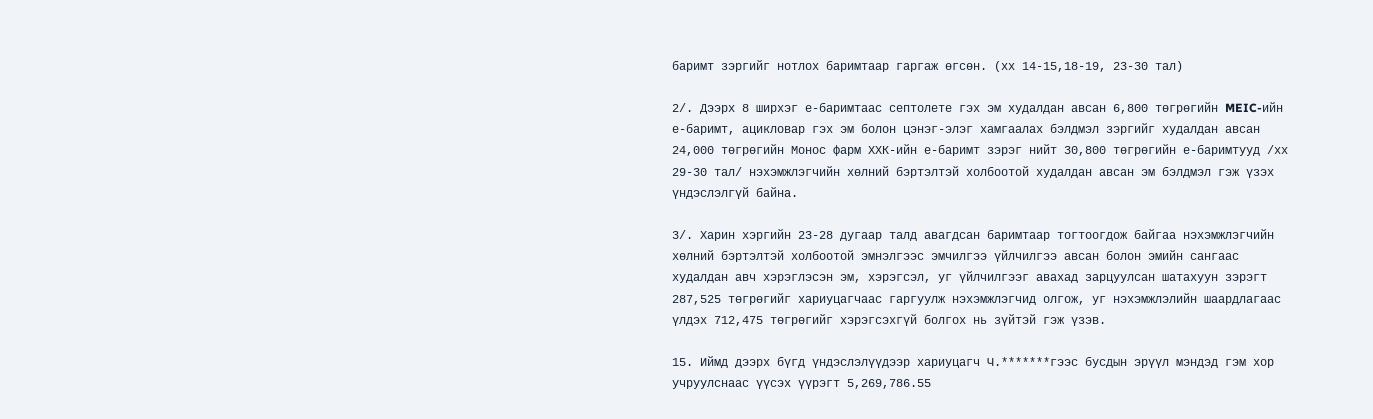баримт зэргийг нотлох баримтаар гаргаж өгсөн. (хх 14-15,18-19, 23-30 тал)

2/. Дээрх 8 ширхэг е-баримтаас септолете гэх эм худалдан авсан 6,800 төгрөгийн MEIC-ийн е-баримт, ацикловар гэх эм болон цэнэг-элэг хамгаалах бэлдмэл зэргийг худалдан авсан 24,000 төгрөгийн Монос фарм ХХК-ийн е-баримт зэрэг нийт 30,800 төгрөгийн е-баримтууд /хх 29-30 тал/ нэхэмжлэгчийн хөлний бэртэлтэй холбоотой худалдан авсан эм бэлдмэл гэж үзэх үндэслэлгүй байна.

3/. Харин хэргийн 23-28 дугаар талд авагдсан баримтаар тогтоогдож байгаа нэхэмжлэгчийн хөлний бэртэлтэй холбоотой эмнэлгээс эмчилгээ үйлчилгээ авсан болон эмийн сангаас худалдан авч хэрэглэсэн эм, хэрэгсэл, уг үйлчилгээг авахад зарцуулсан шатахуун зэрэгт 287,525 төгрөгийг хариуцагчаас гаргуулж нэхэмжлэгчид олгож, уг нэхэмжлэлийн шаардлагаас үлдэх 712,475 төгрөгийг хэрэгсэхгүй болгох нь зүйтэй гэж үзэв.

15. Иймд дээрх бүгд үндэслэлүүдээр хариуцагч Ч.*******гээс бусдын эрүүл мэндэд гэм хор учруулснаас үүсэх үүрэгт 5,269,786.55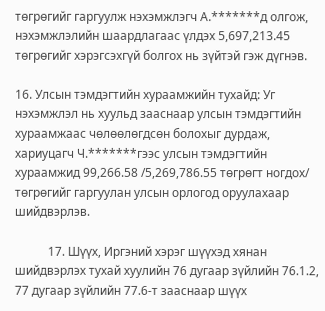төгрөгийг гаргуулж нэхэмжлэгч А.*******д олгож, нэхэмжлэлийн шаардлагаас үлдэх 5,697,213.45 төгрөгийг хэрэгсэхгүй болгох нь зүйтэй гэж дүгнэв.

16. Улсын тэмдэгтийн хураамжийн тухайд: Уг нэхэмжлэл нь хуульд зааснаар улсын тэмдэгтийн хураамжаас чөлөөлөгдсөн болохыг дурдаж, хариуцагч Ч.*******гээс улсын тэмдэгтийн хураамжид 99,266.58 /5,269,786.55 төгрөгт ногдох/ төгрөгийг гаргуулан улсын орлогод оруулахаар шийдвэрлэв.

           17. Шүүх, Иргэний хэрэг шүүхэд хянан шийдвэрлэх тухай хуулийн 76 дугаар зүйлийн 76.1.2, 77 дугаар зүйлийн 77.6-т зааснаар шүүх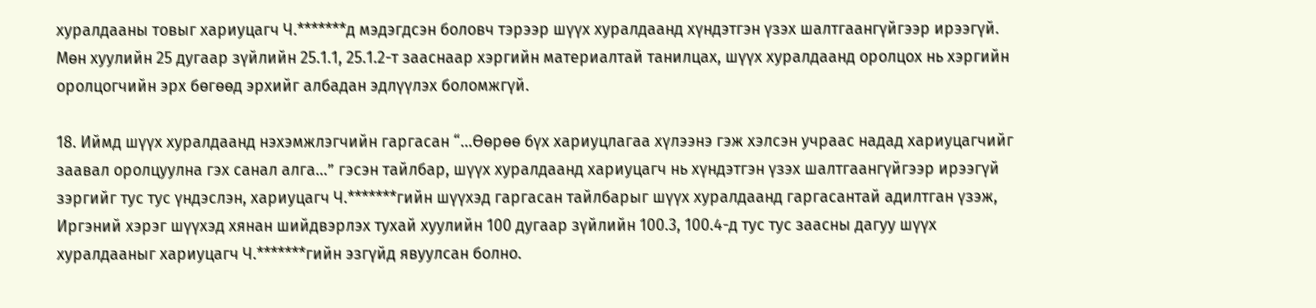хуралдааны товыг хариуцагч Ч.*******д мэдэгдсэн боловч тэрээр шүүх хуралдаанд хүндэтгэн үзэх шалтгаангүйгээр ирээгүй. Мөн хуулийн 25 дугаар зүйлийн 25.1.1, 25.1.2-т зааснаар хэргийн материалтай танилцах, шүүх хуралдаанд оролцох нь хэргийн оролцогчийн эрх бөгөөд эрхийг албадан эдлүүлэх боломжгүй.

18. Иймд шүүх хуралдаанд нэхэмжлэгчийн гаргасан “...Өөрөө бүх хариуцлагаа хүлээнэ гэж хэлсэн учраас надад хариуцагчийг заавал оролцуулна гэх санал алга...” гэсэн тайлбар, шүүх хуралдаанд хариуцагч нь хүндэтгэн үзэх шалтгаангүйгээр ирээгүй зэргийг тус тус үндэслэн, хариуцагч Ч.*******гийн шүүхэд гаргасан тайлбарыг шүүх хуралдаанд гаргасантай адилтган үзэж, Иргэний хэрэг шүүхэд хянан шийдвэрлэх тухай хуулийн 100 дугаар зүйлийн 100.3, 100.4-д тус тус заасны дагуу шүүх хуралдааныг хариуцагч Ч.*******гийн эзгүйд явуулсан болно.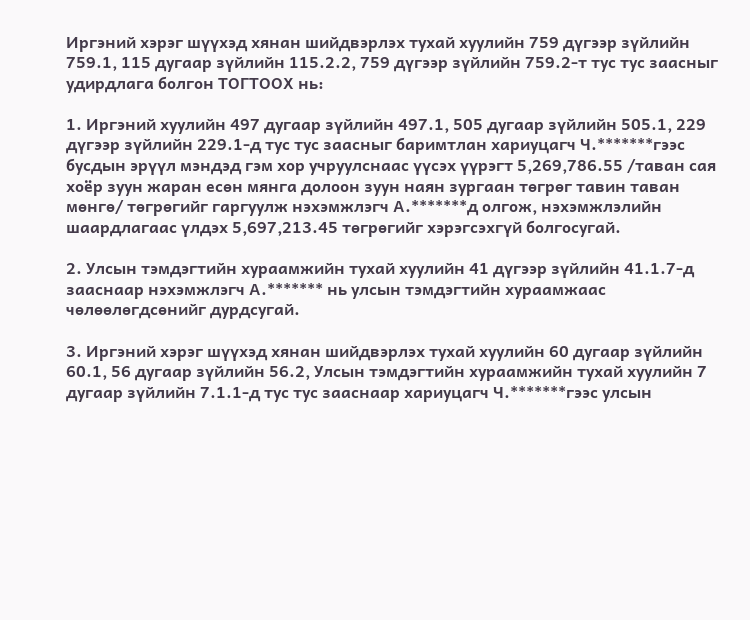Иргэний хэрэг шүүхэд хянан шийдвэрлэх тухай хуулийн 759 дүгээр зүйлийн 759.1, 115 дугаар зүйлийн 115.2.2, 759 дүгээр зүйлийн 759.2-т тус тус заасныг удирдлага болгон ТОГТООХ нь:

1. Иргэний хуулийн 497 дугаар зүйлийн 497.1, 505 дугаар зүйлийн 505.1, 229 дүгээр зүйлийн 229.1-д тус тус заасныг баримтлан хариуцагч Ч.*******гээс бусдын эрүүл мэндэд гэм хор учруулснаас үүсэх үүрэгт 5,269,786.55 /таван сая хоёр зуун жаран есөн мянга долоон зуун наян зургаан төгрөг тавин таван мөнгө/ төгрөгийг гаргуулж нэхэмжлэгч А.*******д олгож, нэхэмжлэлийн шаардлагаас үлдэх 5,697,213.45 төгрөгийг хэрэгсэхгүй болгосугай.

2. Улсын тэмдэгтийн хураамжийн тухай хуулийн 41 дүгээр зүйлийн 41.1.7-д зааснаар нэхэмжлэгч А.******* нь улсын тэмдэгтийн хураамжаас чөлөөлөгдсөнийг дурдсугай.

3. Иргэний хэрэг шүүхэд хянан шийдвэрлэх тухай хуулийн 60 дугаар зүйлийн 60.1, 56 дугаар зүйлийн 56.2, Улсын тэмдэгтийн хураамжийн тухай хуулийн 7 дугаар зүйлийн 7.1.1-д тус тус зааснаар хариуцагч Ч.*******гээс улсын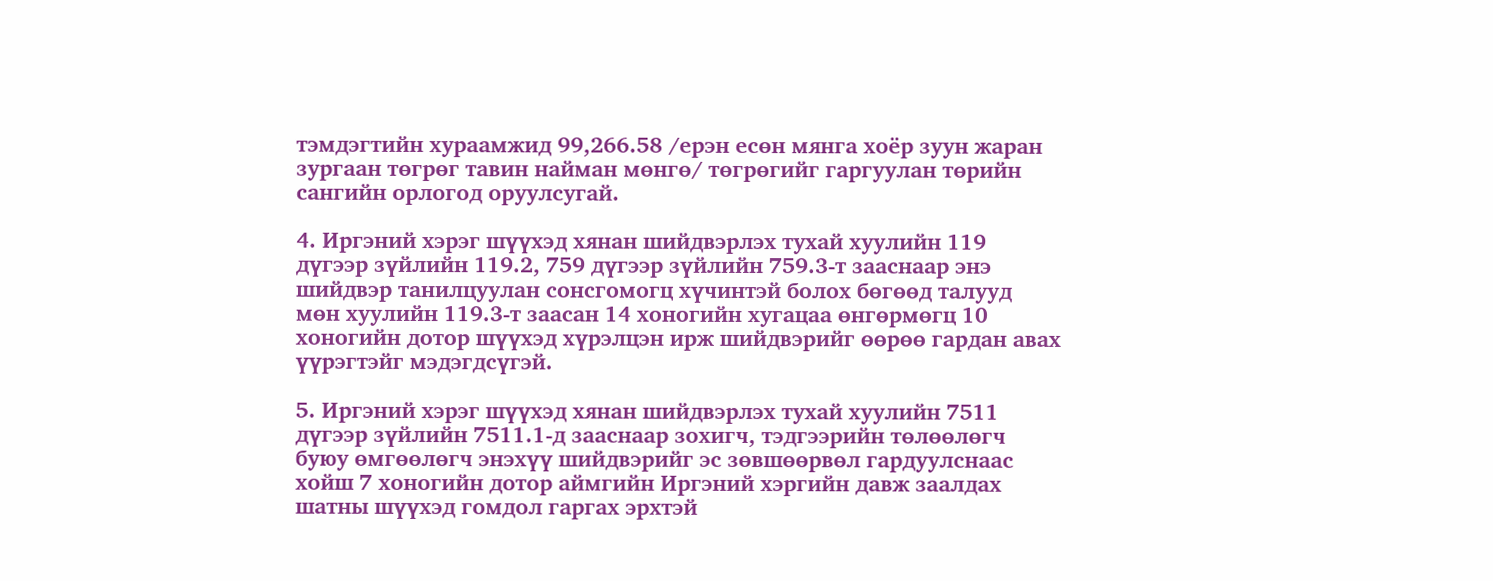тэмдэгтийн хураамжид 99,266.58 /ерэн есөн мянга хоёр зуун жаран зургаан төгрөг тавин найман мөнгө/ төгрөгийг гаргуулан төрийн сангийн орлогод оруулсугай.

4. Иргэний хэрэг шүүхэд хянан шийдвэрлэх тухай хуулийн 119 дүгээр зүйлийн 119.2, 759 дүгээр зүйлийн 759.3-т зааснаар энэ шийдвэр танилцуулан сонсгомогц хүчинтэй болох бөгөөд талууд мөн хуулийн 119.3-т заасан 14 хоногийн хугацаа өнгөрмөгц 10 хоногийн дотор шүүхэд хүрэлцэн ирж шийдвэрийг өөрөө гардан авах үүрэгтэйг мэдэгдсүгэй.

5. Иргэний хэрэг шүүхэд хянан шийдвэрлэх тухай хуулийн 7511 дүгээр зүйлийн 7511.1-д зааснаар зохигч, тэдгээрийн төлөөлөгч буюу өмгөөлөгч энэхүү шийдвэрийг эс зөвшөөрвөл гардуулснаас хойш 7 хоногийн дотор аймгийн Иргэний хэргийн давж заалдах шатны шүүхэд гомдол гаргах эрхтэй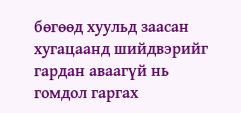бөгөөд хуульд заасан хугацаанд шийдвэрийг гардан аваагүй нь гомдол гаргах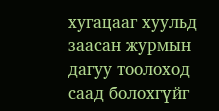хугацааг хуульд заасан журмын дагуу тоолоход саад болохгүйг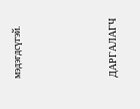мэдэгдсүгэй.







ДАРГАЛАГЧ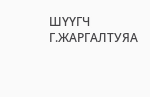ШҮҮГЧ                                      Г.ЖАРГАЛТУЯА